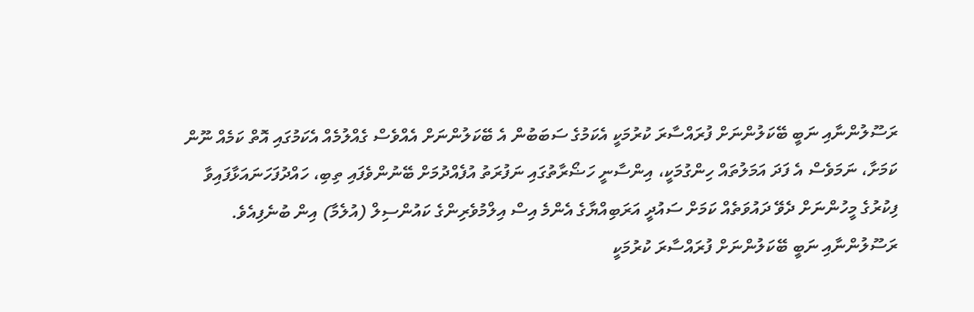ރަސޫލުންނާއި ނަބީ ބޭކަލުންނަށް ފުރައްސާރަ ކުރުމަކީ އެކަމުގެ ސަބަބުން އެ ބޭކަލުންނަށް އެއްވެސް ގެއްލުމެއް އެކަމުގައި އޮތް ކަމެއް ނޫން ކަމަށާ، ނަމަވެސް އެ ފަދަ އަމަލުތައް ހިންގުމަކީ، އިންސާނީ ހަޟޯރާތުގައި ނަފުރަތު އުފެއްދުމަށް ބޭނުންވެފައި ތިބި، ހައްދުފަހަނައަޅާފައިވާ ފިކުރުގެ މީހުންނަށް ދެވޭ ދައުވަތެއް ކަމަށް ސައުދީ އަރަބިއްޔާގެ އެންމެ އިސް އިލްމުވެރިންގެ ކައުންސިލް (އުލެމާ) އިން ބުނެފިއެވެ.
ރަސޫލުންނާއި ނަބީ ބޭކަލުންނަށް ފުރައްސާރަ ކުރުމަކީ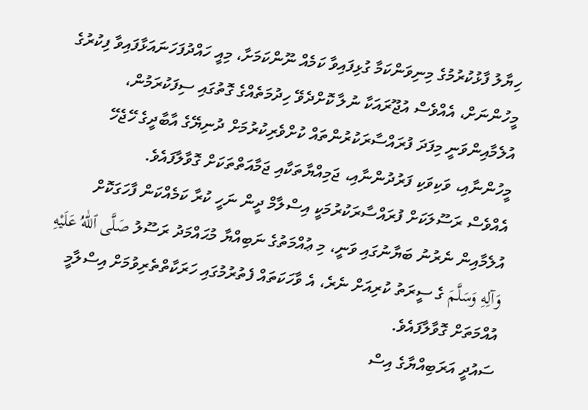ހިޔާލު ފާޅުކުރުމުގެ މިނިވަންކަމާ ގުޅިފައިވާ ކަމެއް ނޫންކަމަށާ، މިއީ ހައްދުފަހަނައަޅާފައިވާ ފިކުރުގެ މީހުންނަށް، އެއްވެސް އުޖޫރައަކާ ނުލާ ކޮށްދެވޭ ހިދުމަތެއްގެ ގޮތުގައި ސިފަކުރަމުން، އުލެމާއިންވަނީ މިފަދަ ފުރައްސާރަކުރުންތައް ކުށްވެރިކުރުމަށް ދުނިޔޭގެ އާބާދީގެ ހޭޖެހޭ މީހުންނާއި، ވަކިވަކި ފަރުދުންނާއި، ޖަމިއްޔާތަކާއި ޖަމާއަތްތަކަށް ގޮވާލާފައެވެ.
އެއްވެސް ރަސޫލަކަށް ފުރައްސާރަކުރުމަކީ އިސްލާމް ދީން ނަހީ ކުރާ ކަމެއްކަން ފާހަގަކޮށް އުލެމާއިން ނެރުނު ބަޔާނުގައި ވަނީ، މި ޢުއްމަތުގެ ނަބިއްޔާ މުޙައްމަދު ރަސޫލު صَلَّى ٱللّٰهُ عَلَيْهِ وَآلِهِ وَسَلَّمَ ގެ ސީރަތު ކުރިއަށް ނެރެ، އެ ވާހަކަތައް ފެތުރުމުގައި ހަރަކާތްތެރިވުމަށް އިސްލާމީ އުއްމަތަށް ގޮވާލާފައެވެ.
ސައުދީ އަރަބިއްޔާގެ އިސް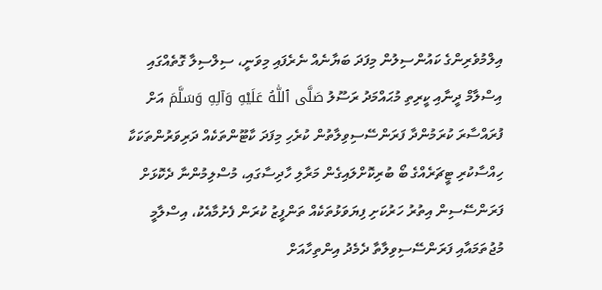އިލްމުވެރިންގެ ކައުންސިލުން މިފަދަ ބަޔާނެއް ނެރެފައި މިވަނީ، ސިލްސިލާ ގޮތެއްގައި އިސްލާމް ދީނާއި ކީރިތި މުޙައްމަދު ރަސޫލު صَلَّى ٱللّٰهُ عَلَيْهِ وَآلِهِ وَسَلَّمَ އަށް ފުރައްސާރަ ކުރަމުންދާ ފަރަންސޭސިވިލާތުން ކުރެހި މިފަދަ ކާޓޫންތަކެއް ދަރިވަރުންތަކަކާ ހިއްސާކުރި ޓީޗަރެއްގެ ބޯ ބުރިކޮށްލައިގެން މަރާލި ހާދިސާގައި، މުސްލިމުންނާ ދެކޮޅަށް ފަރަންސޭސިން އިތުރު ހަރުކަށި ފިޔަވަޅުތަކެއް ތަންފީޒު ކުރަން ފެށުމާއެކު، އިސްލާމީ މުޖުތަމައާއި ފަރަންސޭސިވިލާތާ ދެމެދު އިންތިހާއަށް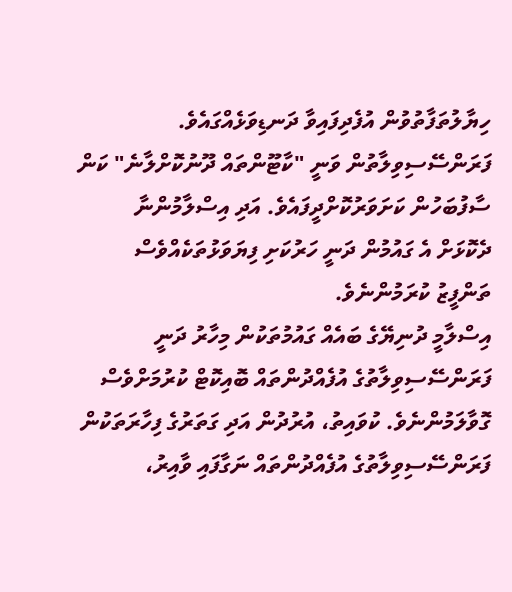ހިޔާލުތަފާތުވުން އުފެދިފައިވާ ދަނޑިވަޅެއްގައެވެ.
ފަރަންސޭސިވިލާތުން ވަނީ "ކާޓޫންތައް ދޫނުކޮށްލާނެ" ކަން ސާފުބަހުން ކަށަވަރުކޮށްދީފައެވެ. އަދި އިސްލާމުންނާ ދެކޮޅަށް އެ ގައުމުން ދަނީ ހަރުކަށި ފިޔަވަޅުތަކެއްވެސް ތަންފީޒު ކުރަމުންނެވެ.
އިސްލާމީ ދުނިޔޭގެ ބައެއް ގައުމުތަކުން މިހާރު ދަނީ ފަރަންސޭސިވިލާތުގެ އުފެއްދުންތައް ބޮއިކޮޓް ކުރުމަށްވެސް ގޮވާލަމުންނެވެ. ކުވައިތު، އުރުދުން އަދި ގަތަރުގެ ފިހާރަތަކުން ފަރަންސޭސިވިލާތުގެ އުފެއްދުންތައް ނަގާފައި ވާއިރު،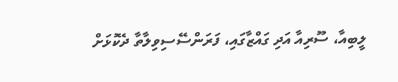ލީބިއާ، ސޫރިއާ އަދި ގައްޒާގައި، ފަރަންސޭސިވިލާތާ ދެކޮޅަށް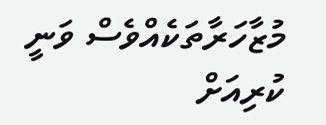މުޒާހަރާތަކެއްވެސް ވަނީ ކުރިއަށް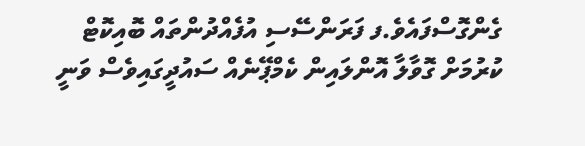ގެންގޮސްފައެވެ.ފ ފަރަންސޭސި އުފެއްދުންތައް ބޮއިކޮޓް ކުރުމަށް ގޮވާލާ އޮންލައިން ކެމްޕޭނެއް ސައުދީގައިވެސް ވަނީ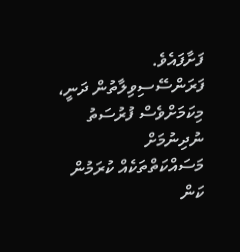ފަށާފައެވެ.
ފަރަންސޭސިވިލާތުން ދަނީ، މިކަމަށްވެސް ފުރުސަތު ނުދިނުމަށް މަސައްކަތްތަކެއް ކުރަމުން ކަން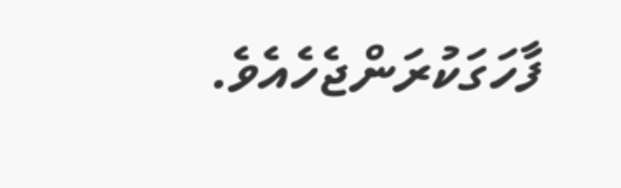ފާހަގަކުރަންޖެހެއެވެ.